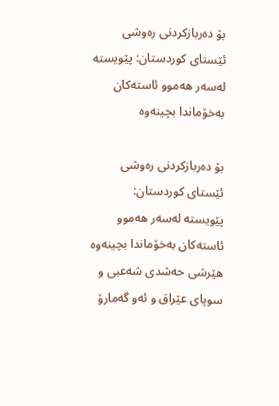بۆ دەربازكردنی رەوشی ئێستای كوردستان: پێویستە لەسەر هەموو ئاستەكان بەخۆماندا بچینەوە

بۆ دەربازكردنی رەوشی ئێستای كوردستان:   پێویستە لەسەر هەموو ئاستەكان بەخۆماندا بچینەوە
هێرشی حەشدی شەعبی و سوپای عێراق و ئەو گەمارۆ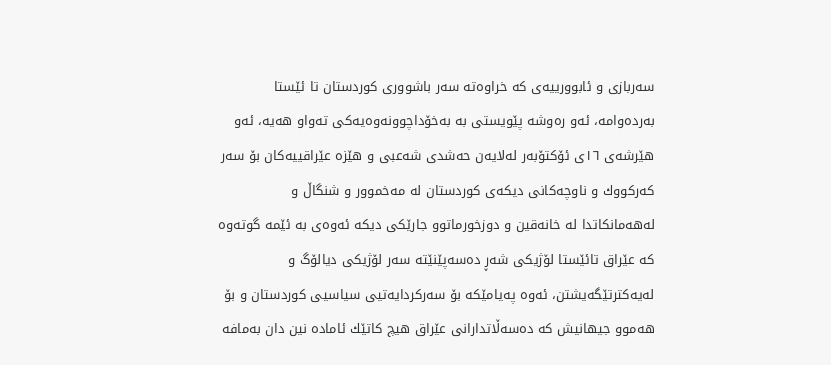سەربازی و ئابوورییەی كە خراوەتە سەر باشووری كوردستان تا ئێستا بەردەوامە، ئەو رەوشە پێویستی بە بەخۆداچوونەوەیەكی تەواو هەیە، ئەو هێرشەی ١٦ی ئۆكتۆبەر لەلایەن حەشدی شەعبی و هێزە عێراقییەكان بۆ سەر كەركووك و ناوچەكانی دیكەی كوردستان لە مەخموور و شنگاڵ و لەهەمانكاتدا لە خانەقین و دوزخورماتوو جارێكی دیكە ئەوەی بە ئێمە گوتەوە كە عێراق تائێستا لۆژیكی شەڕ دەسەپێنێتە سەر لۆژیكی دیالۆگ و لەیەكترتێگەیشتن، ئەوە پەیامێكە بۆ سەركردایەتیی سیاسیی كوردستان و بۆ هەموو جیهانیش كە دەسەڵاتدارانی عێراق هیچ كاتێك ئامادە نین دان بەمافە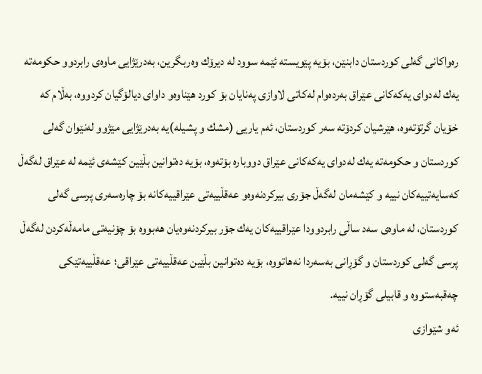رەواكانی گەلی كوردستان دابنێن، بۆیە پێویستە ئێمە سوود لە دیرۆك وەربگرین، بەدرێژایی ماوەی رابردوو حكومەتە یەك لەدوای یەكەكانی عێراق بەردەوام لەكاتی لاوازی پەنایان بۆ كورد هێناوەو داوای دیالۆگیان كردووە، بەڵام كە خۆیان گرتۆتەوە، هێرشیان كردۆتە سەر كوردستان، ئەم یاریی (مشك و پشیلە)یە بەدرێژایی مێژوو لەنێوان گەلی كوردستان و حكومەتە یەك لەدوای یەكەكانی عێراق دووبارە بۆتەوە، بۆیە دەتوانین بڵێین كێشەی ئێمە لە عێراق لەگەڵ كەسایەتییەكان نییە و كێشەمان لەگەڵ جۆری بیركردنەوەو عەقڵییەتی عێراقییەكانە بۆ چارەسەری پرسی گەلی كوردستان، لە ماوەی سەد ساڵی رابردوودا عێراقییەكان یەك جۆر بیركردنەوەیان هەبووە بۆ چۆنیەتی مامەڵەكردن لەگەڵ پرسی گەلی كوردستان و گۆڕانی بەسەردا نەهاتووە، بۆیە دەتوانین بڵێین عەقڵییەتی عێراقی؛ عەقڵییەتێكی چەقبەستووە و قابیلی گۆڕان نییە.
ئەو شێوازی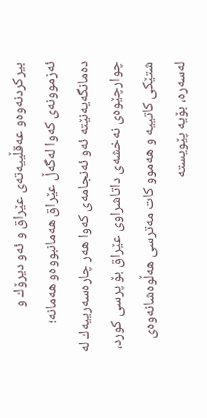بیركردنەوەو عەقڵییەتەی عێراق و ئەو دیرۆك و ئەزموونەی كەوا لەگەڵ عێراق هەمانبووەو هەمانە؛ دەمانگەیەنێتە ئەو ئەنجامەی كەوا هەر چارەسەرییەك لە چوارچێوەی نەخشەی داتاشراوی عێراق بۆ پرسی كورد، شتێكی كاتییە و هەموو كات مەترسی هەڵوەشانەوەی لەسەرە، بۆیە پێویستە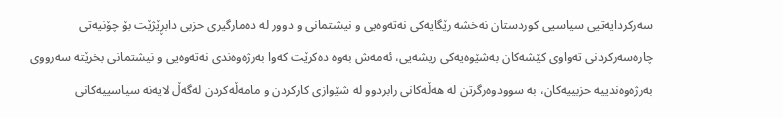سەركردایەتیی سیاسیی كوردستان نەخشە رێگایەكی نەتەوەیی و نیشتمانی و دوور لە دەمارگیری حزبی دابڕێژێت بۆ چۆنیەتی چارەسەركردنی تەواوی كێشەكان بەشێوەیەكی ریشەیی، ئەمەش بەوە دەكرێت كەوا بەرژەوەندی نەتەوەیی و نیشتمانی بخرێتە سەرووی بەرژەوەندییە حزبییەكان، بە سوودوەرگرتن لە هەڵەكانی رابردوو لە شێوازی كاركردن و مامەڵەكردن لەگەڵ لایەنە سیاسییەكانی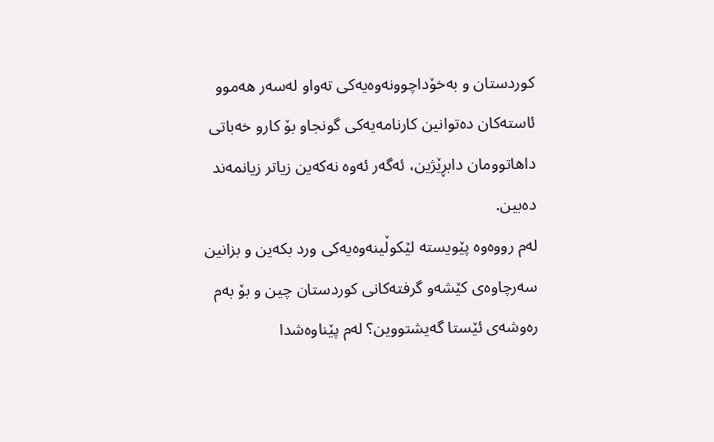كوردستان و بەخۆداچوونەوەیەكی تەواو لەسەر هەموو ئاستەكان دەتوانین كارنامەیەكی گونجاو بۆ كارو خەباتی داهاتوومان دابڕێژین، ئەگەر ئەوە نەكەین زیاتر زیانمەند دەبین.
لەم رووەوە پێویستە لێكوڵینەوەیەكی ورد بكەین و بزانین سەرچاوەی كێشەو گرفتەكانی كوردستان چین و بۆ بەم رەوشەی ئێستا گەیشتووین؟ لەم پێناوەشدا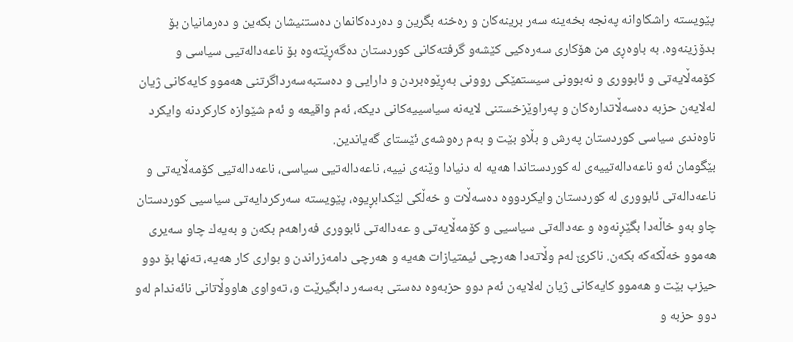پێویستە راشكاوانە پەنجە بخەینە سەر برینەكان و رەخنە بگرین و دەردەكانمان دەستنیشان بكەین و دەرمانیان بۆ بدۆزینەوە. بە باوەڕی من هۆكاری سەرەكیی كێشەو گرفتەكانی كوردستان دەگەڕێتەوە بۆ ناعەدالەتیی سیاسی و كۆمەڵایەتی و ئابووری و نەبوونی سیستمێكی روونی بەڕێوەبردن و دارایی و دەستبەسەرداگرتنی هەموو كایەكانی ژیان لەلایەن حزبە دەسەڵاتدارەكان و پەراوێزخستنی لایەنە سیاسییەكانی دیكە، ئەم واقیعە و ئەم شێوازە كاركردنە وایكرد ناوەندی سیاسی كوردستان پەرش و بڵاو بێت و بەم رەوشەی ئێستای گەیاندین.
بێگومان ئەو ناعەدالەتییەی لە كوردستاندا هەیە لە دنیادا وێنەی نییە، ناعەدالەتیی سیاسی، ناعەدالەتیی كۆمەڵایەتی و ناعەدالەتی ئابووری لە كوردستان وایكردووە دەسەڵات و خەڵكی لێكدابڕیوە، پێویستە سەركردایەتی سیاسیی كوردستان چاو بەو خاڵەدا بگێڕنەوە و عەدالەتی سیاسیی و كۆمەڵایەتی و عەدالەتی ئابووری فەراهەم بكەن و بەیەك چاو سەیری هەموو خەڵكەكە بكەن. ناكرێ لەم وڵاتەدا هەرچی ئیمتیازات هەیە و هەرچی دامەزراندن و بواری كار هەیە، تەنها بۆ دوو حیزب بێت و هەموو كایەكانی ژیان لەلایەن ئەم دوو حزبەوە دەستی بەسەر دابگیرێت و، تەواوی هاووڵاتانی نائەندام لەو دوو حزبە و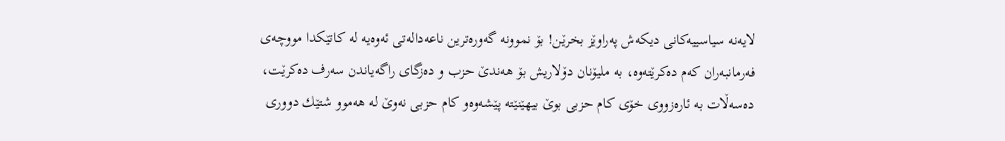لایەنە سیاسییەكانی دیكەش پەراوێز بخرێن! بۆ نموونە گەورەترین ناعەدالەتی ئەوەیە لە كاتێكدا مووچەی فەرمانبەران كەم دەكرێتەوە، بە ملیۆنان دۆلاریش بۆ هەندێ حزب و دەزگای راگەیاندن سەرف دەكرێت، دەسەڵات بە ئارەزووی خۆی كام حزبی بوێ بیهێنێتە پێشەوەو كام حزبی نەوێ لە هەموو شتێك دووری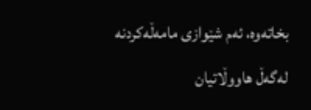بخاتەوە، ئەم شێوازی مامەڵەكردنە لەگەڵ هاووڵاتیان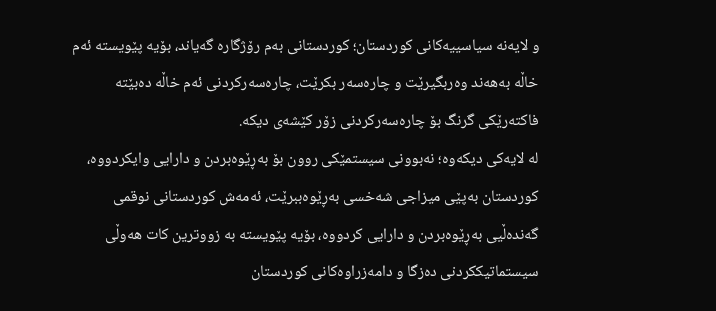و لایەنە سیاسییەكانی كوردستان؛ كوردستانی بەم رۆژگارە گەیاند، بۆیە پێویستە ئەم خاڵە بەهەند وەربگیرێت و چارەسەر بكرێت، چارەسەركردنی ئەم خاڵە دەبێتە فاكتەرێكی گرنگ بۆ چارەسەركردنی زۆر كێشەی دیكە.
لە لایەكی دیكەوە؛ نەبوونی سیستمێكی روون بۆ بەڕێوەبردن و دارایی وایكردووە، كوردستان بەپێی میزاجی شەخسی بەڕێوەببرێت، ئەمەش كوردستانی نوقمی گەندەڵیی بەڕێوەبردن و دارایی كردووە، بۆیە پێویستە بە زووترین كات هەوڵی سیستماتیككردنی دەزگا و دامەزراوەكانی كوردستان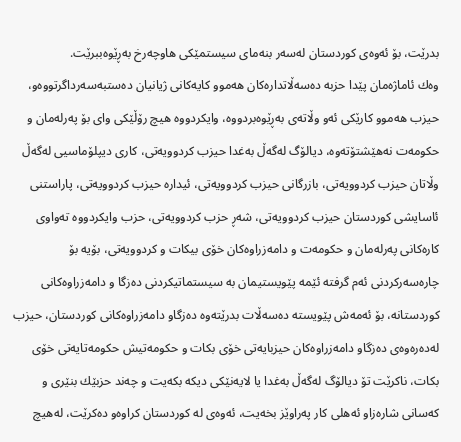بدرێت، بۆ ئەوەی كوردستان لەسەر بنەمای سیستمێكی هاوچەرخ بەڕێوەببرێت.
وەك ئاماژەمان پێدا حزبە دەسەڵاتدارەكان هەموو كایەكانی ژیانیان دەستبەسەرداگرتووەو، حیزب هەموو كارێكی ئەو وڵاتەی بەڕێوەبردووە، وایكردووە هیچ رۆڵێكی وای بۆ پەرلەمان و حكومەت نەهێشتۆتەوە، دیالۆگ لەگەڵ بەغدا حیزب كردوویەتی، كاری دیپلۆماسیی لەگەڵ وڵاتان حیزب كردوویەتی، بازرگانی حیزب كردوویەتی، ئیدارە حیزب كردوویەتی، پاراستنی ئاسایشی كوردستان حیزب كردوویەتی، شەڕ حزب كردوویەتی، حزب وایكردووە تەواوی كارەكانی پەرلەمان و حكومەت و دامەزراوەكان خۆی بیكات و كردوویەتی، بۆیە بۆ چارەسەركردنی ئەم گرفتە ئێمە پێویستیمان بە سیستماتیكردنی دەزگا و دامەزراوەكانی كوردستانە، بۆ ئەمەش پێویستە دەسەڵات بدرێتەوە دەزگاو دامەزراوەكانی كوردستان، حیزب لەدەرەوەی دەزگاو دامەزراوەكان حیزبایەتی خۆی بكات و حكومەتیش حكومەتایەتی خۆی بكات، ناكرێت تۆ دیالۆگ لەگەڵ بەغدا یا لایەنێكی دیكە بكەیت و چەند حزبێك بنێری و كەسانی شارەزاو ئەهلی كار پەراوێز بخەیت، ئەوەی لە كوردستان كراوەو دەكرێت، لەهیچ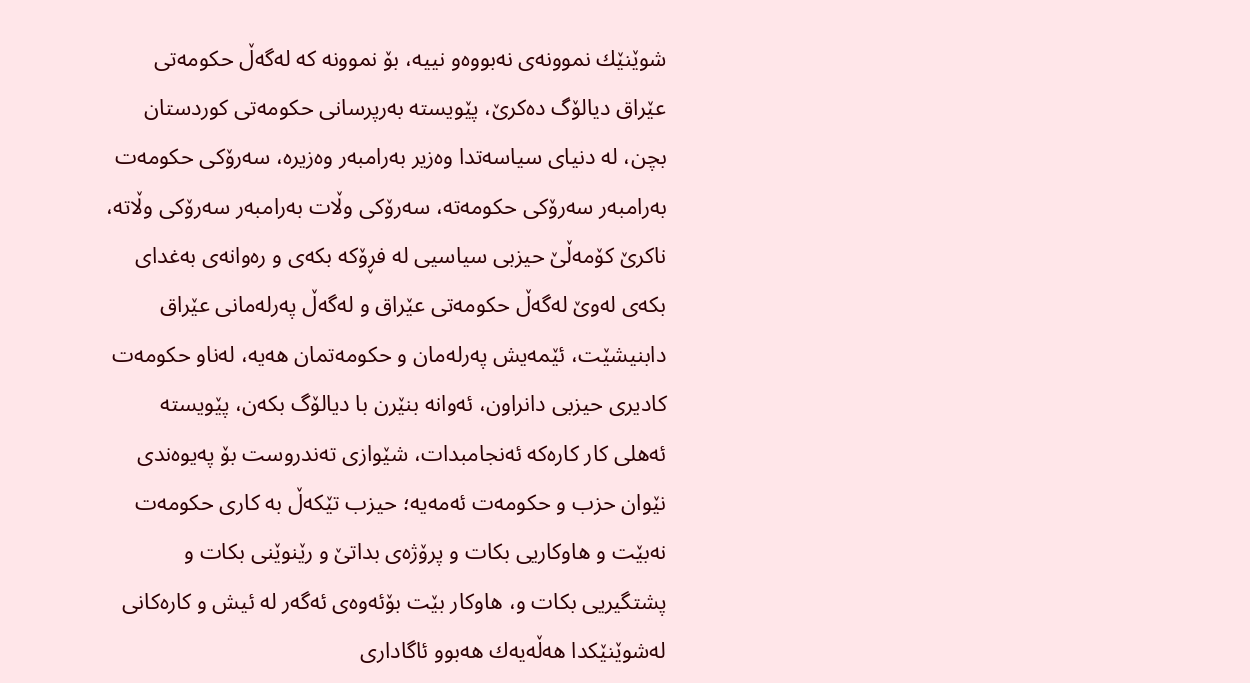شوێنێك نموونەی نەبووەو نییە، بۆ نموونە كە لەگەڵ حكومەتی عێراق دیالۆگ دەكرێ، پێویستە بەرپرسانی حكومەتی كوردستان بچن، لە دنیای سیاسەتدا وەزیر بەرامبەر وەزیرە، سەرۆكی حكومەت بەرامبەر سەرۆكی حكومەتە، سەرۆكی وڵات بەرامبەر سەرۆكی وڵاتە، ناكرێ كۆمەڵێ حیزبی سیاسیی لە فڕۆكە بكەی و رەوانەی بەغدای بكەی لەوێ لەگەڵ حكومەتی عێراق و لەگەڵ پەرلەمانی عێراق دابنیشێت، ئێمەیش پەرلەمان و حكومەتمان هەیە، لەناو حكومەت كادیری حیزبی دانراون، ئەوانە بنێرن با دیالۆگ بكەن، پێویستە ئەهلی كار كارەكە ئەنجامبدات، شێوازی تەندروست بۆ پەیوەندی نێوان حزب و حكومەت ئەمەیە؛ حیزب تێكەڵ بە كاری حكومەت نەبێت و هاوكاریی بكات و پرۆژەی بداتێ و رێنوێنی بكات و پشتگیریی بكات و، هاوكار بێت بۆئەوەی ئەگەر لە ئیش و كارەكانی لەشوێنێكدا هەڵەیەك هەبوو ئاگاداری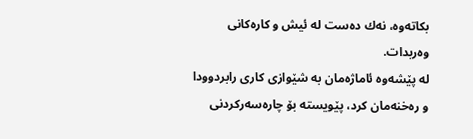بكاتەوە، نەك دەست لە ئیش و كارەكانی وەربدات.
لە پێشەوە ئاماژەمان بە شێوازی كاری رابردوودا و رەخنەمان كرد، پێویستە بۆ چارەسەركردنی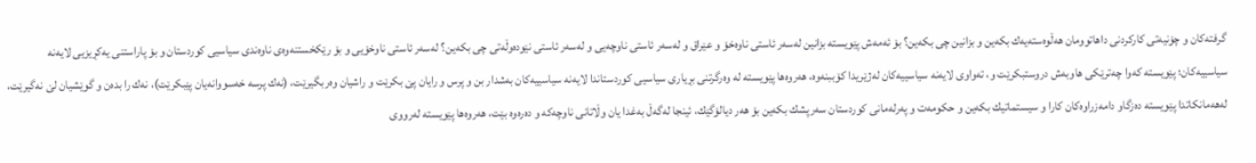گرفتەكان و چۆنیەتی كاركردنی داهاتوومان هەڵوەستەیەك بكەین و بزانین چی بكەین؟ بۆ ئەمەش پێویستە بزانین لەسەر ئاستی ناوەخۆ و عێراق و لەسەر ئاستی ناوچەیی و لەسەر ئاستی نێودەوڵەتی چی بكەین؟ لەسەر ئاستی ناوخۆیی و بۆ رێكخستنەوەی ناوەندی سیاسیی كوردستان و بۆ پاراستنی یەكڕیزیی لایەنە سیاسییەكان؛ پێویستە كەوا چەترێكی هاوبەش دروستبكرێت و، تەواوی لایەنە سیاسییەكان لەژێریدا كۆببنەوە، هەروەها پێویستە لە وەرگرتنی بڕیاری سیاسیی كوردستاندا لایەنە سیاسییەكان بەشدار بن و پرس و رایان پێ بكرێت و راشیان وەربگیرێت، (نەك پرسە خەسووانەیان پێبكرێت)، نەك را بدەن و گوێشیان لێ نەگیرێت، لەهەمانكاتدا پێویستە دەزگاو دامەزراوەكان كارا و سیستماتیك بكەین و حكومەت و پەرلەمانی كوردستان سەرپشك بكەین بۆ هەر دیالۆگێك، ئینجا لەگەڵ بەغدا یان وڵاتانی ناوچەكە و دەرەوە بێت، هەروەها پێویستە لەرووی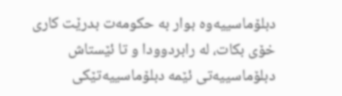دبلۆماسییەوە بوار بە حكومەت بدرێت كاری خۆی بكات، لە رابردوودا و تا ئێستاش دبلۆماسییەتی ئێمە دبلۆماسییەتێكی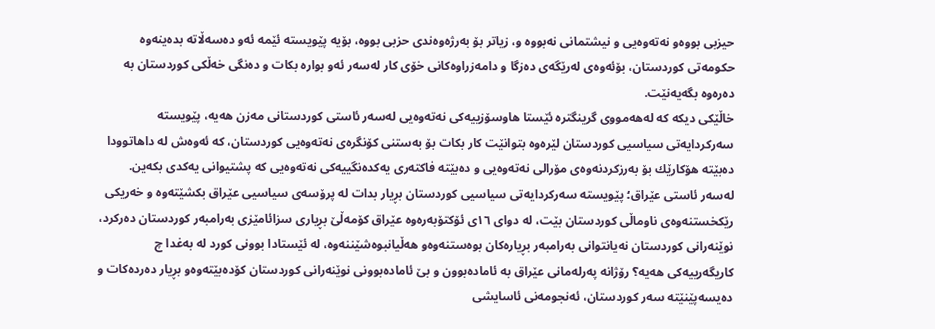حیزبی بووەو نەتەوەیی و نیشتمانی نەبووە و، زیاتر بۆ بەرژەوەندی حزبی بووە، بۆیە پێویستە ئێمە ئەو دەسەڵاتە بدەینەوە حكومەتی كوردستان، بۆئەوەی لەرێگەی دەزگا و دامەزراوەكانی خۆی كار لەسەر ئەو بوارە بكات و دەنگی خەڵكی كوردستان بە دەرەوە بگەیەنێت.
خاڵێكی دیكە كە لەهەمووی گرینگترە ئێستا هاوسۆزییەكی نەتەوەیی لەسەر ئاستی كوردستانی مەزن هەیە، پێویستە سەركردایەتی سیاسیی كوردستان لێرەوە بتوانێت كار بكات بۆ بەستنی كۆنگرەی نەتەوەیی كوردستان، كە ئەوەش لە داهاتوودا دەبێتە هۆكارێك بۆ بەرزكردنەوەی مۆرالی نەتەوەیی و دەبێتە فاكتەری یەكدەنگییەكی نەتەوەیی كە پشتیوانی یەكدی بكەین.
لەسەر ئاستی عێراق؛ پێویستە سەركردایەتی سیاسیی كوردستان بڕیار بدات لە پرۆسەی سیاسیی عێراق بكشێتەوە و خەریكی رێكخستنەوەی ناوماڵی كوردستان بێت، لە دوای ١٦ی ئۆكتۆبەرەوە عێراق كۆمەڵێ بڕیاری سزائامێزی بەرامبەر كوردستان دەركرد، نوێنەرانی كوردستان نەیانتوانی بەرامبەر بڕیارەكان بوەستنەوەو هەڵیانبوەشێننەوە، لە ئێستادا بوونی كورد لە بەغدا چ كاریگەرییەكی هەیە؟ رۆژانە پەرلەمانی عێراق بە ئامادەبوون و بێ ئامادەبوونی نوێنەرانی كوردستان كۆدەبێتەوەو بڕیار دەردەكات و دەیسەپێنێتە سەر كوردستان، ئەنجومەنی ئاسایشی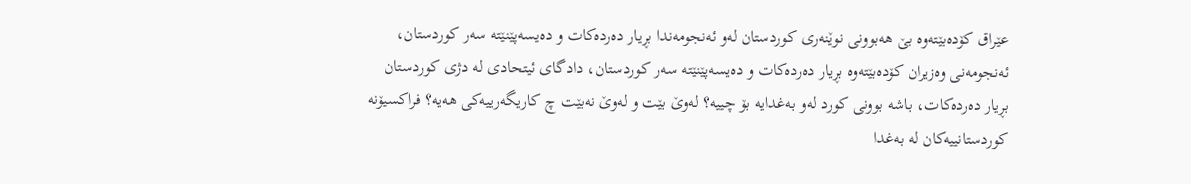عێراق كۆدەبێتەوە بێ هەبوونی نوێنەری كوردستان لەو ئەنجومەندا بڕیار دەردەكات و دەیسەپێنێتە سەر كوردستان، ئەنجومەنی وەزیران كۆدەبێتەوە بڕیار دەردەكات و دەیسەپێنێتە سەر كوردستان، دادگای ئیتحادی لە دژی كوردستان بڕیار دەردەكات، باشە بوونی كورد لەو بەغدایە بۆ چییە؟ لەوێ بێت و لەوێ نەبێت چ كاریگەرییەكی هەیە؟ فراكسیۆنە كوردستانییەكان لە بەغدا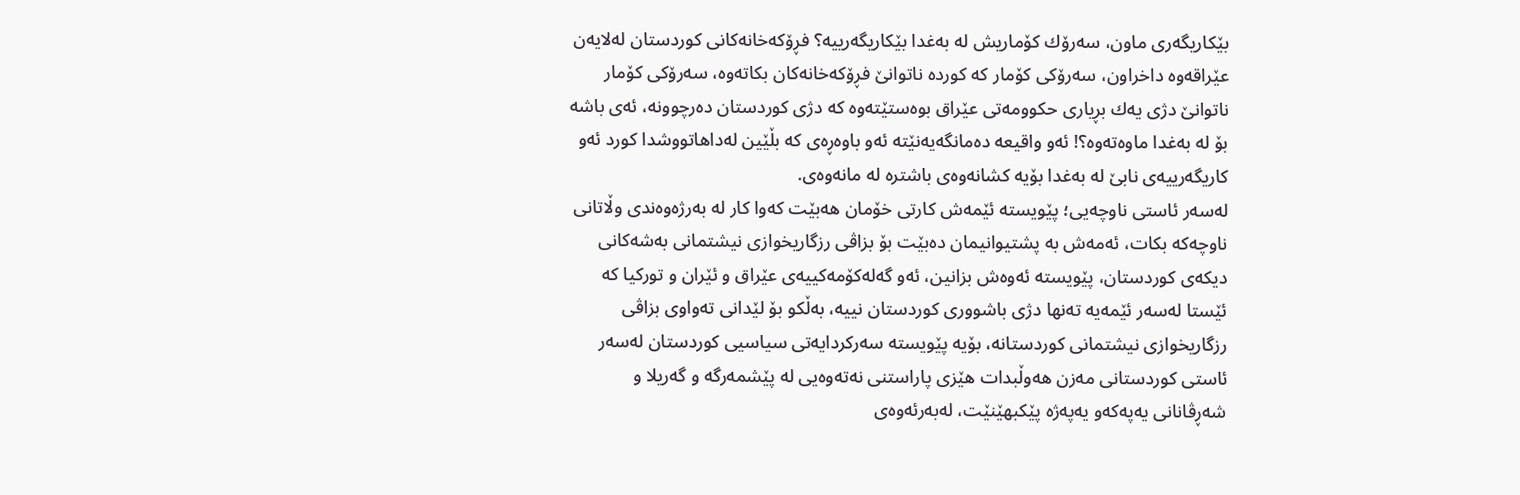بێكاریگەری ماون، سەرۆك كۆماریش لە بەغدا بێكاریگەرییە؟ فڕۆكەخانەكانی كوردستان لەلایەن عێراقەوە داخراون، سەرۆكی كۆمار كە كوردە ناتوانێ فڕۆكەخانەكان بكاتەوە، سەرۆكی كۆمار ناتوانێ دژی یەك بڕیاری حكوومەتی عێراق بوەستێتەوە كە دژی كوردستان دەرچوونە، ئەی باشە بۆ لە بەغدا ماوەتەوە؟! ئەو واقیعە دەمانگەیەنێتە ئەو باوەڕەی كە بڵێین لەداهاتووشدا كورد ئەو كاریگەرییەی نابێ لە بەغدا بۆیە كشانەوەی باشترە لە مانەوەی.
لەسەر ئاستی ناوچەیی؛ پێویستە ئێمەش كارتی خۆمان هەبێت كەوا كار لە بەرژەوەندی وڵاتانی ناوچەكە بكات، ئەمەش بە پشتیوانیمان دەبێت بۆ بزاڤی رزگاریخوازی نیشتمانی بەشەكانی دیكەی كوردستان، پێویستە ئەوەش بزانین، ئەو گەلەكۆمەكییەی عێراق و ئێران و توركیا كە ئێستا لەسەر ئێمەیە تەنها دژی باشووری كوردستان نییە، بەڵكو بۆ لێدانی تەواوی بزاڤی رزگاریخوازی نیشتمانی كوردستانە، بۆیە پێویستە سەركردایەتی سیاسیی كوردستان لەسەر ئاستی كوردستانی مەزن هەوڵبدات هێزی پاراستنی نەتەوەیی لە پێشمەرگە و گەریلا و شەڕڤانانی یەپەكەو یەپەژە پێكبهێنێت، لەبەرئەوەی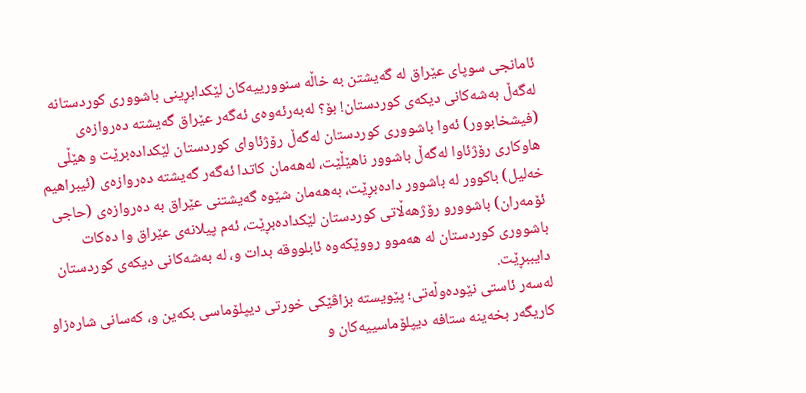ئامانجی سوپای عێراق لە گەیشتن بە خاڵە سنوورییەكان لێكدابڕینی باشووری كوردستانە لەگەڵ بەشەكانی دیكەی كوردستان! بۆ؟ لەبەرئەوەی ئەگەر عێراق گەیشتە دەروازەی (فیشخابوور) ئەوا باشووری كوردستان لەگەڵ رۆژئاوای كوردستان لێكدادەبرێت و هێڵی هاوكاری رۆژئاوا لەگەڵ باشوور ناهێڵێت، لەهەمان كاتدا ئەگەر گەیشتە دەروازەی (ئیبراهیم خەلیل) باكوور لە باشوور دادەبڕێت، بەهەمان شێوە گەیشتنی عێراق بە دەروازەی (حاجی ئۆمەران) باشوورو رۆژهەڵاتی كوردستان لێكدادەبڕێت، ئەم پیلانەی عێراق وا دەكات باشووری كوردستان لە هەموو رووێكەوە ئابلووقە بدات و، لە بەشەكانی دیكەی كوردستان دایببڕێت.
لەسەر ئاستی نێودەوڵەتی؛ پێویستە بزاڤێكی خورتی دیپلۆماسی بكەین و، كەسانی شارەزاو كاریگەر بخەینە ستافە دیپلۆماسییەكان و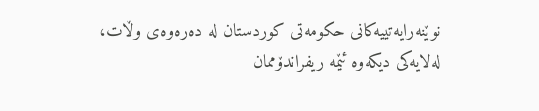نوێنەرایەتییەكانی حكومەتی كوردستان لە دەرەوەی وڵات، لەلایەكی دیكەوە ئێمە ریفراندۆممان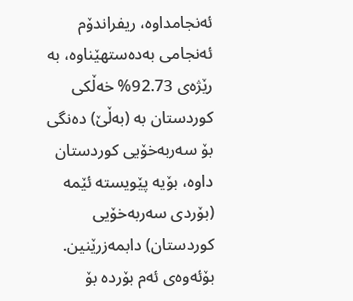ئەنجامداوە، ریفراندۆم ئەنجامی بەدەستهێناوە، بە رێژەی 92.73% خەڵكی كوردستان بە (بەڵێ) دەنگی بۆ سەربەخۆیی كوردستان داوە، بۆیە پێویستە ئێمە (بۆردی سەربەخۆیی كوردستان) دابمەزرێنین. بۆئەوەی ئەم بۆردە بۆ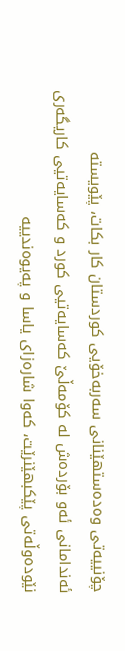چۆنییەتی وەدەستهێنانی سەربەخۆیی كوردستان كار بكات، پێویستە ئەندامانی ئەو بۆردەش لە كۆمەڵێ كەسایەتیی كورد و كەسایەتیی كاریگەری نێودەوڵەتی پێكبهێنرێت، كەوا شارەزای یاسا و پەیوەندییە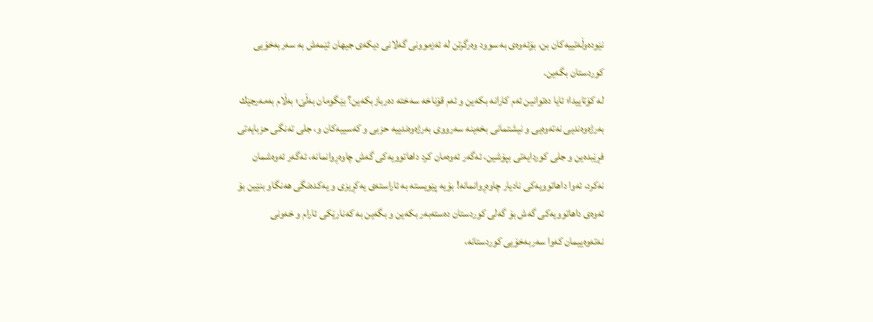نێودەوڵەتییەكان بن، بۆئەوەی بە سوود وەرگرتن لە ئەزموونی گەلانی دیكەی جیهان ئێمەش بە سەربەخۆیی كوردستان بگەین.
لە كۆتاییدا؛ ئایا دەتوانین ئەم كارانە بكەین و ئەم قۆناخە سەختە دەربازبكەین؟ بێگومان بەڵێ؛ بەڵام بەمەرجێك بەرژەوەندیی نەتەوەیی و نیشتمانی بخەینە سەرووی بەرژەوەندییە حزبی و كەسییەكان و، جلی تەنگی حزبایەتی فڕێبدەین و جلی كوردایەتی بپۆشین، ئەگەر ئەوەمان كرد داهاتوویەكی گەش چاوەڕوانمانە، ئەگەر ئەوەشمان نەكرد، ئەوا داهاتوویەكی نادیار چاوەڕوانمانە! بۆیە پێویستە بە ئاراستەی یەكڕیزی و یەكدەنگی هەنگاو بنێین بۆ ئەوەی داهاتوویەكی گەش بۆ گەلی كوردستان دەستەبەر بكەین و بگەین بە كەنارێكی ئارام و خەونی نەتەوەییمان كەوا سەربەخۆیی كوردستانە،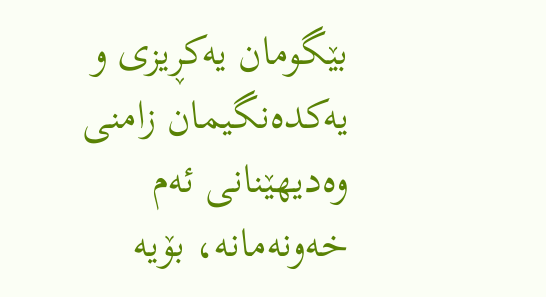بێگومان یەكڕیزی و یەكدەنگیمان زامنی وەدیهێنانی ئەم خەونەمانە، بۆیە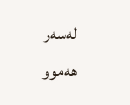لەسەر هەموو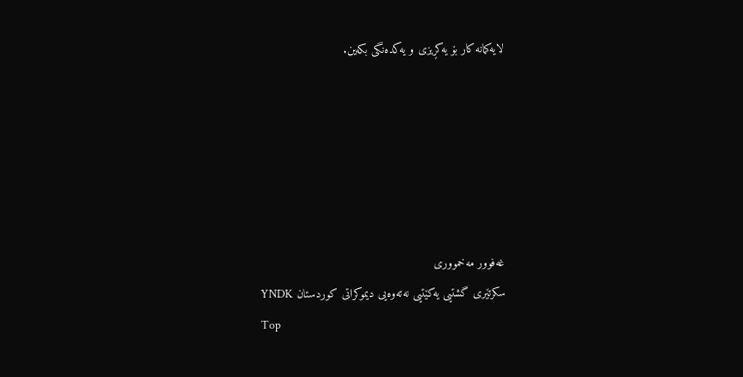لایەكمانە كار بۆ یەكڕیزی و یەكدەنگی بكەین.






غەفوور مەخمووری
سكرتێری گشتیی یەكێتیی نەتەوەیی دیموكراتی كوردستان YNDK
Top